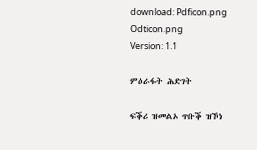download: Pdficon.png
Odticon.png
Version: 1.1

ምዕራፋት ሕድገት

ፍቕሪ ዝመልኦ ጥቡቕ ዝኾነ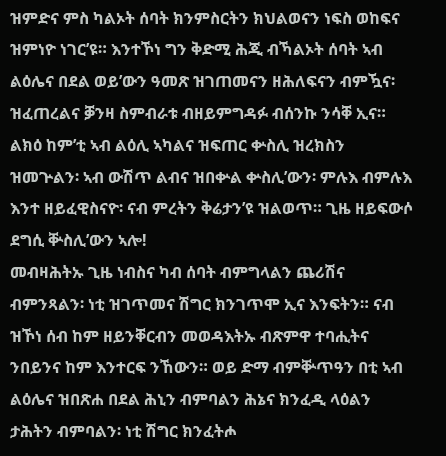ዝምድና ምስ ካልኦት ሰባት ክንምስርትን ክህልወናን ነፍስ ወከፍና ዝምነዮ ነገር’ዩ። እንተኾነ ግን ቅድሚ ሕጂ ብኻልኦት ሰባት ኣብ ልዕሌና በደል ወይ’ውን ዓመጽ ዝገጠመናን ዘሕለፍናን ብምዃና፡ ዝፈጠረልና ቓንዛ ስምብራቱ ብዘይምግዳፉ ብሰንኩ ንሳቐ ኢና። ልክዕ ከም’ቲ ኣብ ልዕሊ ኣካልና ዝፍጠር ቍስሊ ዝረክስን ዝመጕልን፡ ኣብ ውሽጥ ልብና ዝበቍል ቍስሊ’ውን፡ ምሉእ ብምሉእ እንተ ዘይፈዊስናዮ፡ ናብ ምረትን ቅሬታን’ዩ ዝልወጥ። ጊዜ ዘይፍውሶ ደግሲ ቝስሊ’ውን ኣሎ!
መብዛሕትኡ ጊዜ ነብስና ካብ ሰባት ብምግላልን ጨሪሽና ብምንጻልን፡ ነቲ ዝገጥመና ሽግር ክንገጥሞ ኢና እንፍትን። ናብ ዝኾነ ሰብ ከም ዘይንቐርብን መወዳእትኡ ብጽምዋ ተባሒትና ንበይንና ከም እንተርፍ ንኸውን። ወይ ድማ ብምቝጥዓን በቲ ኣብ ልዕሌና ዝበጽሐ በደል ሕኒን ብምባልን ሕኔና ክንፈዲ ላዕልን ታሕትን ብምባልን፡ ነቲ ሽግር ክንፈትሖ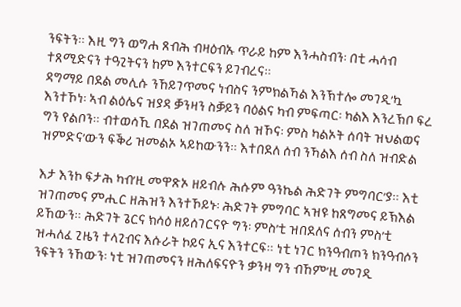ንፍትን። እዚ ግን ወግሐ ጸብሕ ብዛዕብኡ ጥራይ ከም እንሓስብን፡ በቲ ሓሳብ ተጸሚድናን ተዓጊትናን ከም እንተርፍን ይገብረና።
ዳግማይ በደል መሊሱ ንኸይገጥመና ነብስና ንምክልኻል እንኽተሎ መገዲ’ኳ እንተኾነ፡ ኣብ ልዕሌና ዝያዳ ቓንዛን ስቓይን ባዕልና ካብ ምፍጣር፡ ካልእ እንረኽቦ ፍረ ግን የልቦን። ብተወሳኺ በደል ዝገጠመና ስለ ዝኾና፡ ምስ ካልኦት ሰባት ዝህልወና ዝምድና’ውን ፍቕሪ ዝመልኦ ኣይከውንን። እተበደለ ሰብ ንኻልእ ሰብ ስለ ዝብድል

እታ እንኮ ፍታሕ ካብ’ዚ መዋጽኦ ዘይብሉ ሕሱም ዓንኬል ሕድገት ምግባር’ያ። እቲ ዝገጠመና ምሒር ዘሕዝን እንተኾይኑ፡ ሕድገት ምግባር ኣዝዩ ከጸግመና ይኽእል ይኸውን። ሕድገት ጌርና ክሳዕ ዘይሰገርናዮ ግን፡ ምስ’ቲ ዝበደለና ሰብን ምስ’ቲ ዝሓለፈ ጊዜን ተላጊብና እሱራት ኮይና ኢና እንተርፍ። ነቲ ነገር ክንዓብጦን ክንዓብሶን ንፍትን ንኸውን፡ ነቲ ዝገጠመናን ዘሕለፍናዮን ቃንዛ ግን ብኸም’ዚ መገዲ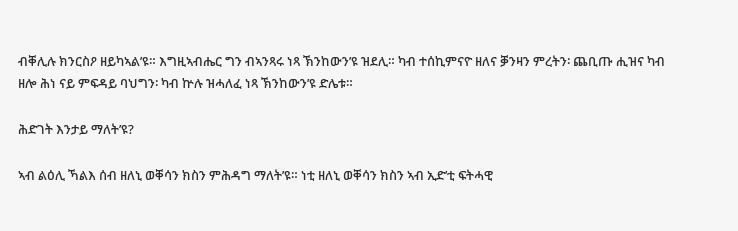ብቐሊሉ ክንርስዖ ዘይካኣል’ዩ። እግዚኣብሔር ግን ብኣንጻሩ ነጻ ኽንከውን’ዩ ዝደሊ። ካብ ተሰኪምናዮ ዘለና ቓንዛን ምረትን፡ ጨቢጡ ሒዝና ካብ ዘሎ ሕነ ናይ ምፍዳይ ባህግን፡ ካብ ኵሉ ዝሓለፈ ነጻ ኽንከውን’ዩ ድሌቱ።

ሕድገት እንታይ ማለት’ዩ?

ኣብ ልዕሊ ኻልእ ሰብ ዘለኒ ወቐሳን ክስን ምሕዳግ ማለት’ዩ። ነቲ ዘለኒ ወቐሳን ክስን ኣብ ኢድ’ቲ ፍትሓዊ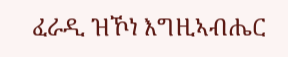ፈራዲ ዝኾነ እግዚኣብሔር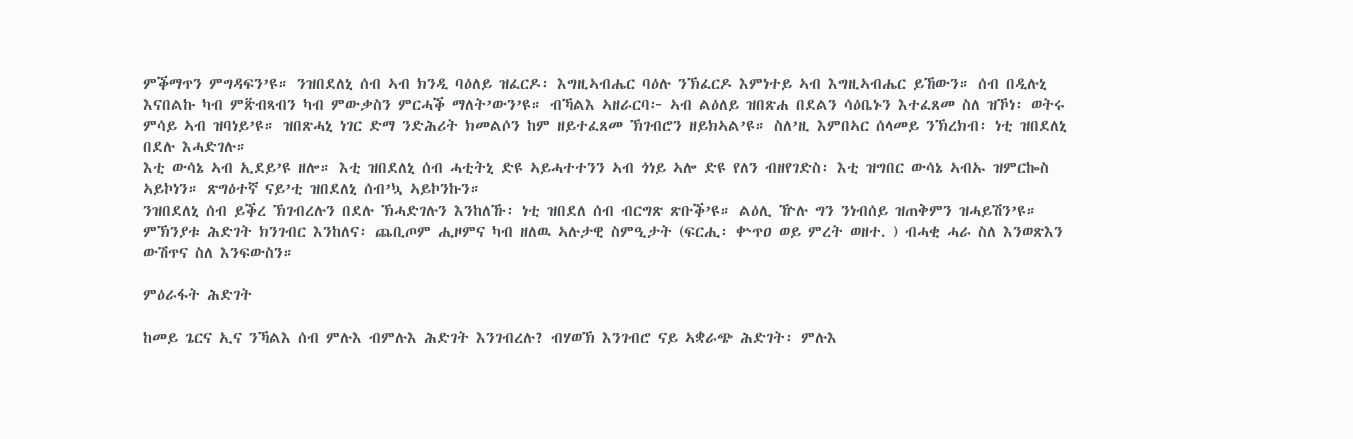ምቕማጥን ምግዳፍን’ዩ። ንዝበደለኒ ሰብ ኣብ ክንዲ ባዕለይ ዝፈርዶ፡ እግዚኣብሔር ባዕሉ ንኽፈርዶ እምነተይ ኣብ እግዚኣብሔር ይኸውን። ሰብ በዲሉኒ እናበልኩ ካብ ምጽ፟ብጻብን ካብ ምውቃስን ምርሓቕ ማለት’ውን’ዩ። ብኻልእ ኣዘራርባ፦ ኣብ ልዕለይ ዝበጽሐ በደልን ሳዕቤኑን እተፈጸመ ስለ ዝኾነ፡ ወትሩ ምሳይ ኣብ ዝባነይ’ዩ። ዝበጽሓኒ ነገር ድማ ንድሕሪት ክመልሶን ከም ዘይተፈጸመ ኽገብሮን ዘይክኣል’ዩ። ስለ’ዚ እምበኣር ሰላመይ ንኽረክብ፡ ነቲ ዝበደለኒ በደሉ እሓድገሉ።
እቲ ውሳኔ ኣብ ኢደይ’ዩ ዘሎ። እቲ ዝበደለኒ ሰብ ሓቲትኒ ድዩ ኣይሓተተንን ኣብ ጎነይ ኣሎ ድዩ የለን ብዘየገድስ፡ እቲ ዝግበር ውሳኔ ኣብኡ ዝምርኰስ ኣይኮነን። ጽግዕተኛ ናይ’ቲ ዝበደለኒ ሰብ’ኳ ኣይኮንኩን።
ንዝበደለኒ ሰብ ይቕረ ኽገብረሉን በደሉ ኽሓድገሉን እንከለኹ፡ ነቲ ዝበደለ ሰብ ብርግጽ ጽቡቕ’ዩ። ልዕሊ ዅሉ ግን ንነብሰይ ዝጠቅምን ዝሓይሽን’ዩ። ምኽንያቱ ሕድገት ክንገብር እንከለና፡ ጨቢጦም ሒዞምና ካብ ዘለዉ ኣሉታዊ ስምዒታት (ፍርሒ፡ ቍጥዐ ወይ ምረት ወዘተ. ) ብሓቂ ሓራ ስለ እንወጽእን ውሽጥና ስለ እንፍውስን።

ምዕራፋት ሕድገት

ከመይ ጌርና ኢና ንኻልእ ሰብ ምሉእ ብምሉእ ሕድገት እንገብረሉ? ብሃወኽ እንገብሮ ናይ ኣቋራጭ ሕድገት፡ ምሉእ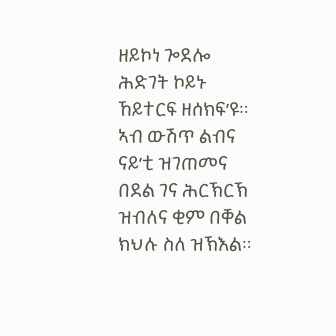ዘይኮነ ጐደሎ ሕድገት ኮይኑ ኸይተርፍ ዘሰክፍ’ዩ። ኣብ ውሽጥ ልብና ናይ’ቲ ዝገጠመና በደል ገና ሕርኽርኽ ዝብለና ቂም በቐል ክህሉ ስለ ዝኽእል።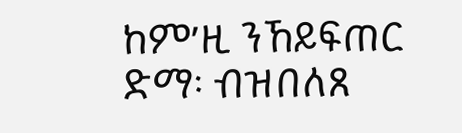ከም’ዚ ንኸይፍጠር ድማ፡ ብዝበለጸ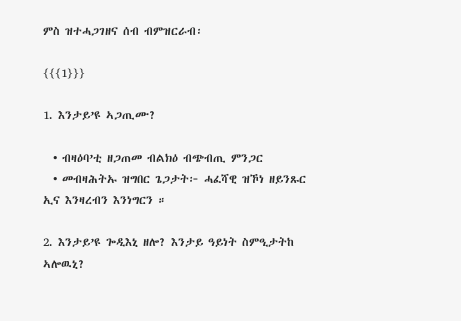ምስ ዝተሓጋገዘና ሰብ ብምዝርራብ፡

{{{1}}}

1. እንታይ’ዩ ኣጋጢሙ?

  • ብዛዕባ’ቲ ዘጋጠመ ብልክዕ ብጭብጢ ምንጋር
  • መብዛሕትኡ ዝግበር ጌጋታት፦ ሓፈሻዊ ዝኾነ ዘይንጹር ኢና እንዛረብን እንነግርን ።

2. እንታይ’ዩ ጐዲእኒ ዘሎ? እንታይ ዓይነት ስምዒታትከ ኣሎዉኒ?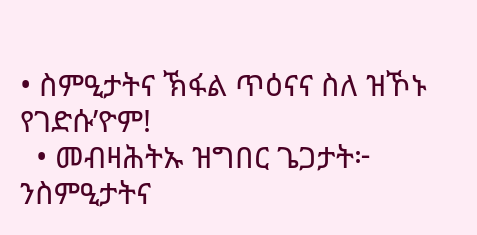• ስምዒታትና ኽፋል ጥዕናና ስለ ዝኾኑ የገድሱ’ዮም!
  • መብዛሕትኡ ዝግበር ጌጋታት፦ ንስምዒታትና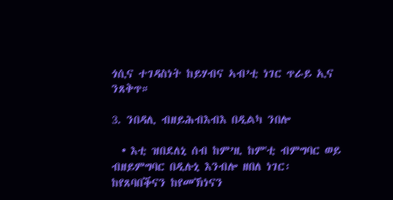ጎሲና ተገዳስነት ከይሃብና ኣብ’ቲ ነገር ጥራይ ኢና ንጸቅጥ።

3. ንበዳሊ ብዘይሕብእብእ በዲልካ ንበሎ

  • እቲ ዝበደለኒ ሰብ ከም’ዚ ከም'ቲ ብምግባር ወይ ብዘይምግባር በዲሉኒ እንብሎ ዘበለ ነገር፡ ከየጸባበቕናን ከየመኽነናን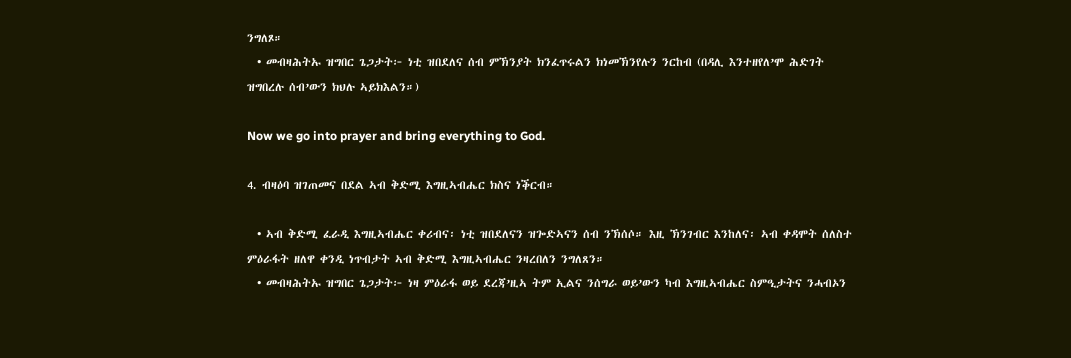ንግለጾ።
  • መብዛሕትኡ ዝግበር ጌጋታት፦ ነቲ ዝበደለና ሰብ ምኽንያት ክንፈጥሩልን ክነመኽንየሉን ንርከብ (በዳሊ እንተዘየለ’ሞ ሕድገት ዝግበረሉ ሰብ’ውን ክህሉ ኣይክእልን።)

Now we go into prayer and bring everything to God.

4. ብዛዕባ ዝገጠመና በደል ኣብ ቅድሚ እግዚኣብሔር ክስና ነቕርብ።

  • ኣብ ቅድሚ ፈራዲ እግዚኣብሔር ቀሪብና፡ ነቲ ዝበደለናን ዝጐድኣናን ሰብ ንኽሰሶ። እዚ ኽንገብር እንከለና፡ ኣብ ቀዳሞት ሰለስተ ምዕራፋት ዘለዋ ቀንዲ ነጥብታት ኣብ ቅድሚ እግዚኣብሔር ንዛረበለን ንግለጸን።
  • መብዛሕትኡ ዝግበር ጌጋታት፦ ነዛ ምዕራፋ ወይ ደረጃ’ዚኣ ትም ኢልና ንሰግራ ወይ’ውን ካብ እግዚኣብሔር ስምዒታትና ንሓብኦን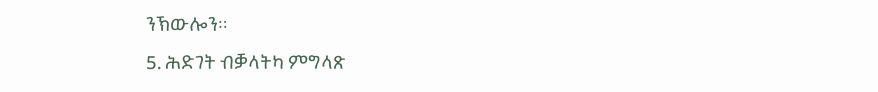ንኽውሎን።

5. ሕድገት ብቓላትካ ምግላጽ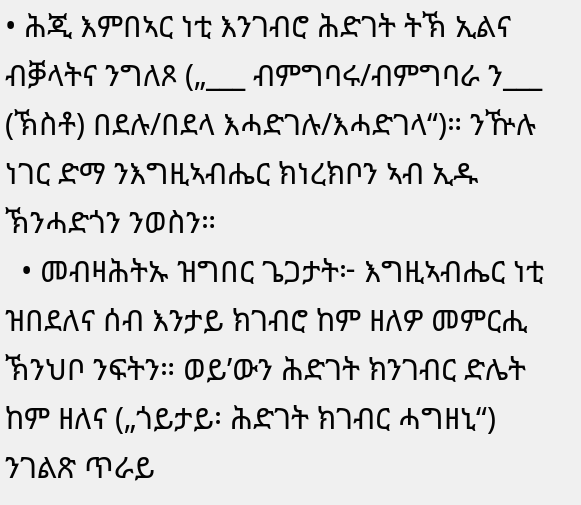• ሕጂ እምበኣር ነቲ እንገብሮ ሕድገት ትኽ ኢልና ብቓላትና ንግለጾ („___ ብምግባሩ/ብምግባራ ን___ (ኽስቶ) በደሉ/በደላ እሓድገሉ/እሓድገላ“)። ንዅሉ ነገር ድማ ንእግዚኣብሔር ክነረክቦን ኣብ ኢዱ ኽንሓድጎን ንወስን።
  • መብዛሕትኡ ዝግበር ጌጋታት፦ እግዚኣብሔር ነቲ ዝበደለና ሰብ እንታይ ክገብሮ ከም ዘለዎ መምርሒ ኽንህቦ ንፍትን። ወይ’ውን ሕድገት ክንገብር ድሌት ከም ዘለና („ጎይታይ፡ ሕድገት ክገብር ሓግዘኒ“) ንገልጽ ጥራይ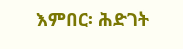እምበር፡ ሕድገት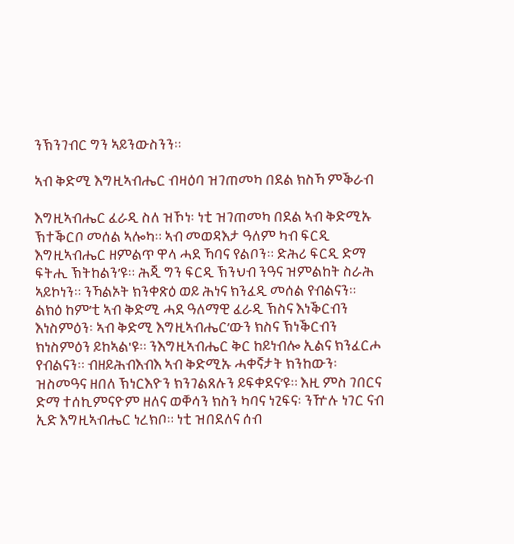ንኽንገብር ግን ኣይንውስንን።

ኣብ ቅድሚ እግዚኣብሔር ብዛዕባ ዝገጠመካ በደል ክስኻ ምቕራብ

እግዚኣብሔር ፈራዲ ስለ ዝኾነ፡ ነቲ ዝገጠመካ በደል ኣብ ቅድሚኡ ኽተቕርቦ መሰል ኣሎካ። ኣብ መወዳእታ ዓለም ካብ ፍርዲ እግዚኣብሔር ዘምልጥ ዋላ ሓደ ኻባና የልቦን። ድሕሪ ፍርዲ ድማ ፍትሒ ኽትከልን’ዩ። ሕጂ ግን ፍርዲ ኽንህብ ንዓና ዝምልከት ስራሕ ኣይኮነን። ንኻልኦት ክንቀጽዕ ወይ ሕነና ክንፈዲ መሰል የብልናን።
ልክዕ ከም’ቲ ኣብ ቅድሚ ሓደ ዓለማዊ ፈራዲ ኽስና እነቕርብን እነስምዕን፡ ኣብ ቅድሚ እግዚኣብሔር’ውን ክስና ኽነቕርብን ክነስምዕን ይከኣል'ዩ። ንእግዚኣብሔር ቅር ከይነብሎ ኢልና ክንፈርሖ የብልናን። ብዘይሕብእብእ ኣብ ቅድሚኡ ሓቀኛታት ክንከውን፡ ዝስመዓና ዘበለ ኽነርእዮን ክንገልጸሉን ይፍቀደና’ዩ። እዚ ምስ ገበርና ድማ ተሰኪምናዮም ዘለና ወቐሳን ክስን ካባና ነጊፍና፡ ንዅሉ ነገር ናብ ኢድ እግዚኣብሔር ነረክቦ። ነቲ ዝበደለና ሰብ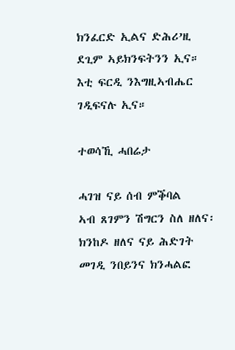ክንፈርድ ኢልና ድሕሪ’ዚ ደጊም ኣይክንፍትንን ኢና። እቲ ፍርዲ ንእግዚኣብሔር ገዲፍናሉ ኢና።

ተወሳኺ ሓበሬታ

ሓገዝ ናይ ሰብ ምቕባል
ኣብ ጸገምን ሽግርን ስለ ዘለና፡ ክንከዶ ዘለና ናይ ሕድገት መገዲ ንበይንና ክንሓልፎ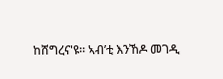ከሸግረና'ዩ። ኣብ’ቲ እንኸዶ መገዲ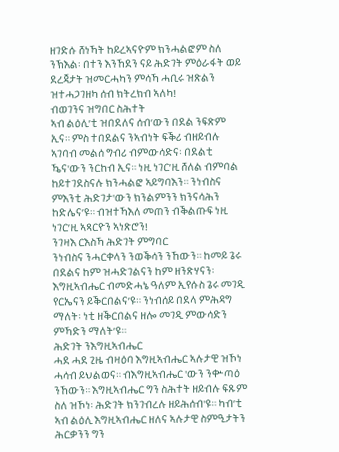ዘገድሱ ሸነኻት ከይረኣናዮም ክንሓልፎም ስለ ንኽእል፡ በተን እንኸደን ናይ ሕድገት ምዕራፋት ወይ ደረጃታት ዝመርሓካን ምሳኻ ሓቢሩ ዝጽልን ዝተሓጋገዘካ ሰብ ክትረክብ ኣለካ!
ብወገንና ዝግበር ስሕተት
ኣብ ልዕሊ’ቲ ዝበደለና ሰብ’ውን በደል ንፍጽም ኢና። ምስ ተበደልና ንኣብነት ፍቕሪ ብዘይብሉ ኣገባብ መልሰ ግብሪ ብምውሳድና፡ በደልቲ ዄና'ውን ንርከብ ኢና። ነዚ ነገር’ዚ ሸለል ብምባል ከይተገደስናሉ ክንሓልፎ ኣይግባእን። ንነብስና ምእንቲ ሕድገታ'ውን ክንልምንን ክንናሳሕን ከድሌና’ዩ። ብዝተኻእለ መጠን ብቕልጡፍ ነዚ ነገር’ዚ ኣጻርዮን ኣነጽሮን!
ንገዛእ ርእስኻ ሕድገት ምግባር
ንነብስና ንሓርቀላን ንወቕሳን ንኸውን። ከመይ ጌሩ በደልና ከም ዝሓድገልናን ከም ዘንጽሃናን፡ እግዚኣብሔር ብመድሓኔ ዓለም ኢየሱስ ጌሩ መገዲ የርኤናን ይቕርበልና’ዩ። ንነብሰይ በደላ ምሕዳግ ማለት፡ ነቲ ዘቕርበልና ዘሎ መገዲ ምውሳድን ምኻድን ማለት’ዩ።
ሕድገት ንእግዚኣብሔር
ሓደ ሓደ ጊዜ ብዛዕባ እግዚኣብሔር ኣሉታዊ ዝኾነ ሓሳብ ይህልወና። ብእግዚኣብሔር 'ውን ንቍጣዕ ንኸውን። እግዚኣብሔር ግን ስሕተት ዘይብሉ ፍጹም ስለ ዝኾነ፡ ሕድገት ክንገብረሉ ዘይሕሰብ'ዩ። ካብ’ቲ ኣብ ልዕሊ እግዚኣብሔር ዘለና ኣሉታዊ ስምዒታትን ሕርቃንን ግን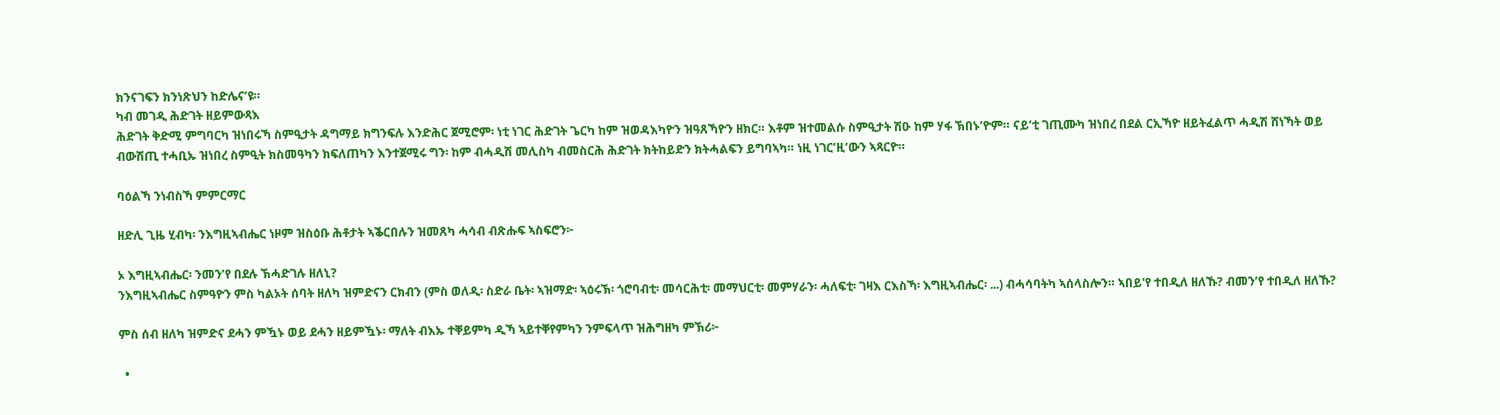ክንናገፍን ክንነጽህን ከድሌና’ዩ።
ካብ መገዲ ሕድገት ዘይምውጻእ
ሕድገት ቅድሚ ምግባርካ ዝነበሩኻ ስምዒታት ዳግማይ ክግንፍሉ እንድሕር ጀሚሮም፡ ነቲ ነገር ሕድገት ጌርካ ከም ዝወዳእካዮን ዝዓጸኻዮን ዘክር። እቶም ዝተመልሱ ስምዒታት ሽዑ ከም ሃፋ ኽበኑ’ዮም። ናይ’ቲ ገጢሙካ ዝነበረ በደል ርኢኻዮ ዘይትፈልጥ ሓዲሽ ሸነኻት ወይ ብውሽጢ ተሓቢኡ ዝነበረ ስምዒት ክስመዓካን ክፍለጠካን እንተጀሚሩ ግን፡ ከም ብሓዲሽ መሊስካ ብመስርሕ ሕድገት ክትከይድን ክትሓልፍን ይግባኣካ። ነዚ ነገር’ዚ’ውን ኣጻርዮ።

ባዕልኻ ንነብስኻ ምምርማር

ዘድሊ ጊዜ ሂብካ፡ ንእግዚኣብሔር ነዞም ዝስዕቡ ሕቶታት ኣቕርበሉን ዝመጸካ ሓሳብ ብጽሑፍ ኣስፍሮን፦

ኦ እግዚኣብሔር፡ ንመን’የ በደሉ ኽሓድገሉ ዘለኒ?
ንእግዚኣብሔር ስምዓዮን ምስ ካልኦት ሰባት ዘለካ ዝምድናን ርክብን (ምስ ወለዲ፡ ስድራ ቤት፡ ኣዝማድ፡ ኣዕሩኽ፡ ጎሮባብቲ፡ መሳርሕቲ፡ መማህርቲ፡ መምሃራን፡ ሓለፍቲ፡ ገዛእ ርእስኻ፡ እግዚኣብሔር፡ ...) ብሓሳባትካ ኣሰላስሎን። ኣበይ'የ ተበዲለ ዘለኹ? ብመን’የ ተበዲለ ዘለኹ?

ምስ ሰብ ዘለካ ዝምድና ደሓን ምዃኑ ወይ ደሓን ዘይምዃኑ፡ ማለት ብእኡ ተቐይምካ ዲኻ ኣይተቐየምካን ንምፍላጥ ዝሕግዘካ ምኽሪ፦

  •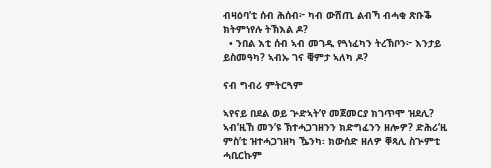ብዛዕባ’ቲ ሰብ ሕሰብ፦ ካብ ውሽጢ ልብኻ ብሓቂ ጽቡቕ ክትምነየሉ ትኽእል ዶ?
  • ንበል እቲ ሰብ ኣብ መገዲ የጓነፈካን ትረኽቦን፦ እንታይ ይስመዓካ? ኣብኡ ገና ቒምታ ኣለካ ዶ?

ናብ ግብሪ ምትርጓም

ኣየናይ በደል ወይ ጕድኣት’የ መጀመርያ ክገጥሞ ዝደሊ?
ኣብ’ዚኸ መን’ዩ ኽተሓጋገዘንን ክድግፈንን ዘሎዎ? ድሕሪ’ዚ ምስ’ቲ ዝተሓጋገዘካ ዄንካ፡ ክውሰድ ዘለዎ ቐጻሊ ስጕምቲ ሓቢርኩም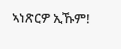ኣነጽርዎ ኢኹም!